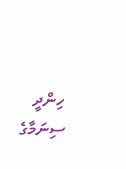ހިންދީ ސިނަމާގެ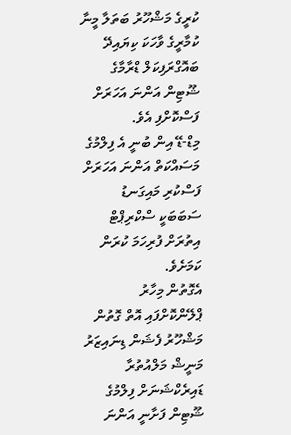ކުރީގެ މަޝްހޫރު ބަތަލާ މީނާ ކުމާރީގެ ވާހަކަ ކިޔައިދޭ ބައޮގްރަފިކަލް ޑްރާމާގެ ޝޫޓިން އަންނަ އަހަރަށް ފަސްކޮށްފި އެވެ.
މިޑް-ޑޭ އިން ބުނީ އެ ފިލްމުގެ މަސައްކަތް އަންނަ އަހަރަށް ފަސްކުރި މައިގަނޑު ސަބަބަކީ ސްކްރިޕްޓް އިތުރަށް ފުރިހަމަ ކުރަން ކަމަށެވެ.
އެގޮތުން މިހާރު ޕްލޭންކޮށްފައި އޮތް ގޮތުން މަޝްހޫރު ފެޝަން ޑިނައިޒަރު މަނީޝް މަލްއުތުރާ ޑައިރެކްޝަނަށް ފިލްމުގެ ޝޫޓިން ފަށާނީ އަންނަ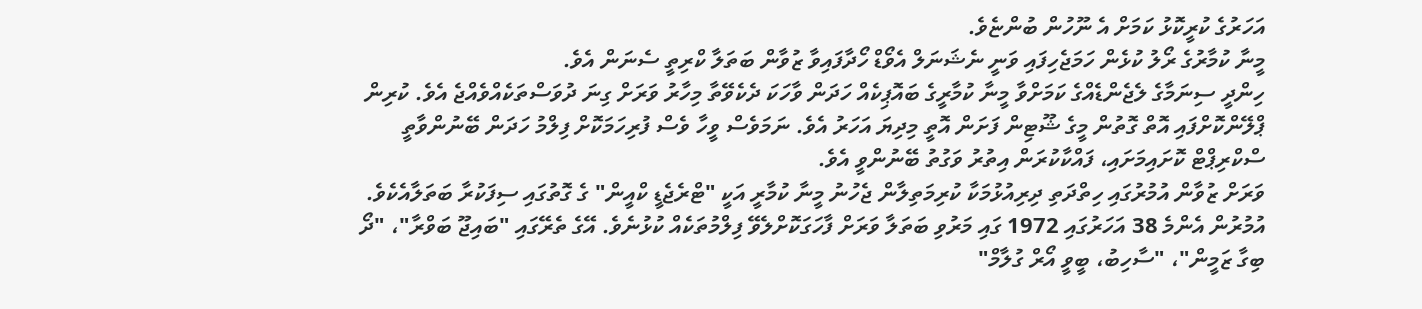އަހަރުގެ ކުރީކޮޅު ކަމަށް އެ ނޫހުން ބުންޏެވެ.
މީނާ ކުމާރުގެ ރޯލު ކުޅެން ހަމަޖެހިފައި ވަނީ ނެޝަނަލް އެވޯޑް ހޯދާފައިވާ ޒުވާން ބަތަލާ ކްރިތީ ސެނަން އެވެ.
ހިންދީ ސިނަމާގެ ލެޖެންޑެއްގެ ކަމަށްވާ މީނާ ކުމާރީގެ ބައޮޕިކެއް ހަދަން ވާހަކަ ދެކެވޭތާ މިހާރު ވަރަށް ގިނަ ދުވަސްތަކެއްވެއްޖެ އެވެ. ކުރިން ޕްލޭންކޮށްފައި އޮތް ގޮތުން މީގެ ޝޫޓިން ފަށަން އޮތީ މިދިޔަ އަހަރު އެވެ. ނަމަވެސް ވީހާ ވެސް ފުރިހަމަކޮށް ފިލްމު ހަދަން ބޭނުންވާތީ ސްކްރިޕްޓް ކޮށައިމަށައި، ފައްކާކުރަން އިތުރު ވަގުތު ބޭނުންވީ އެވެ.
ވަރަށް ޒުވާން އުމުރުގައި ހިތްދަތި ދިރިއުޅުމަކާ ކުރިމަތިލާން ޖެހުނު މީނާ ކުމާރީ އަކީ "ޓްރެޖެޑީ ކްއީން" ގެ ގޮތުގައި ސިފަކުރާ ބަތަލާއެކެވެ. އުމުރުން އެންމެ 38 އަހަރުގައި 1972 ގައި މަރުވި ބަތަލާ ވަރަށް ފާހަގަކޮށްލެވޭ ފިލްމުތަކެއް ކުޅުނެވެ. އޭގެ ތެރޭގައި "ބައިޖޫ ބަވްރާ"، "ދޯ ބިގާ ޒަމީން"، "ސާހިބު، ބީވީ އޯރް ގުލާމް"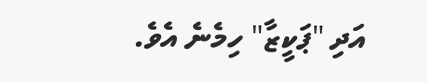އަދި "ޕަކީޒާ" ހިމެނެ އެވެ.